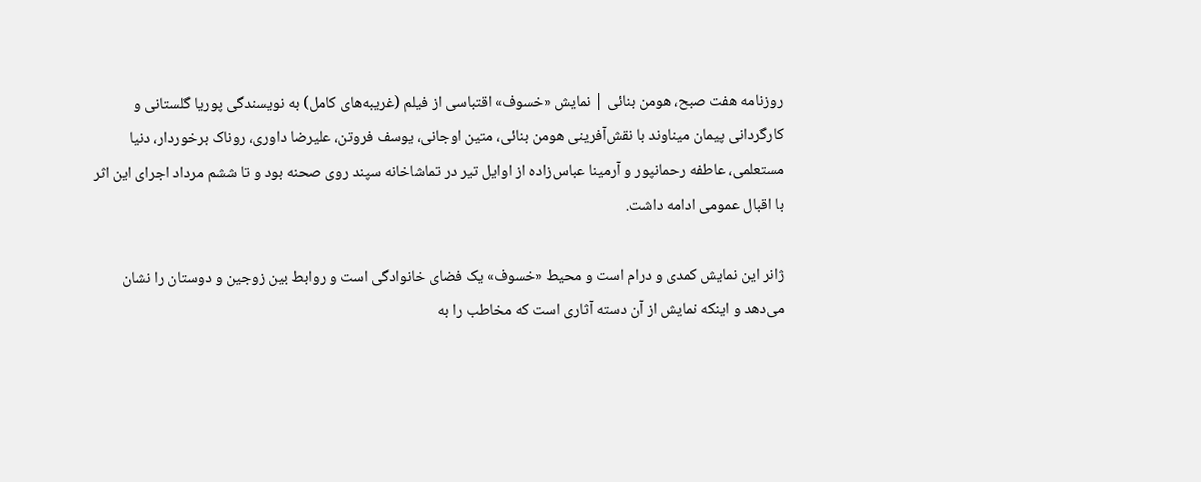روزنامه هفت صبح، ‌هومن بنائی | نمایش «خسوف» اقتباسی از فیلم (غریبه‌های کامل) به نویسندگی پوریا گلستانی و کارگردانی پیمان میناوند با نقش‌آفرینی هومن بنائی، متین اوجانی، یوسف فروتن، علیرضا داوری، روناک برخوردار، دنیا مستعلمی، عاطفه رحمانپور و آرمینا ‌عباس‌‌زاده از اوایل تیر در تماشاخانه سپند روی صحنه بود و تا ششم مرداد اجرای این اثر با اقبال عمومی ادامه داشت.

ژانر این نمایش کمدی و درام است و محیط «خسوف» یک فضای خانوادگی است و روابط بین زوجین و دوستان را نشان می‌دهد و اینکه نمایش از آن دسته آثاری است که مخاطب را به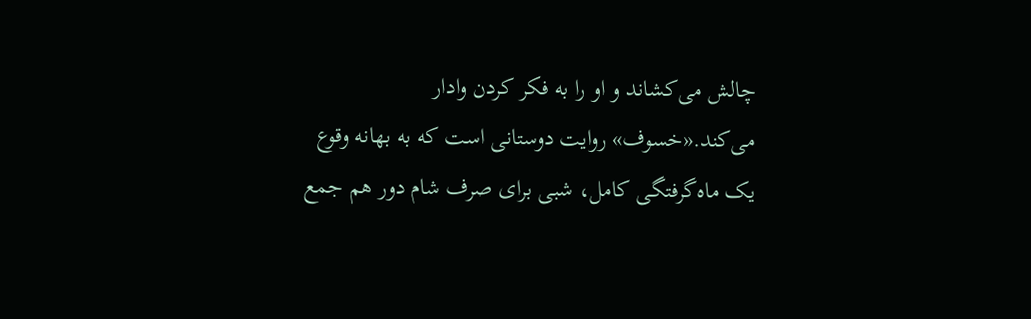چالش می‌کشاند و او را به فکر کردن وادار می‌کند.«خسوف» روایت دوستانی است که به بهانه وقوع یک ماه‌گرفتگی کامل، شبی برای صرف شام دور هم جمع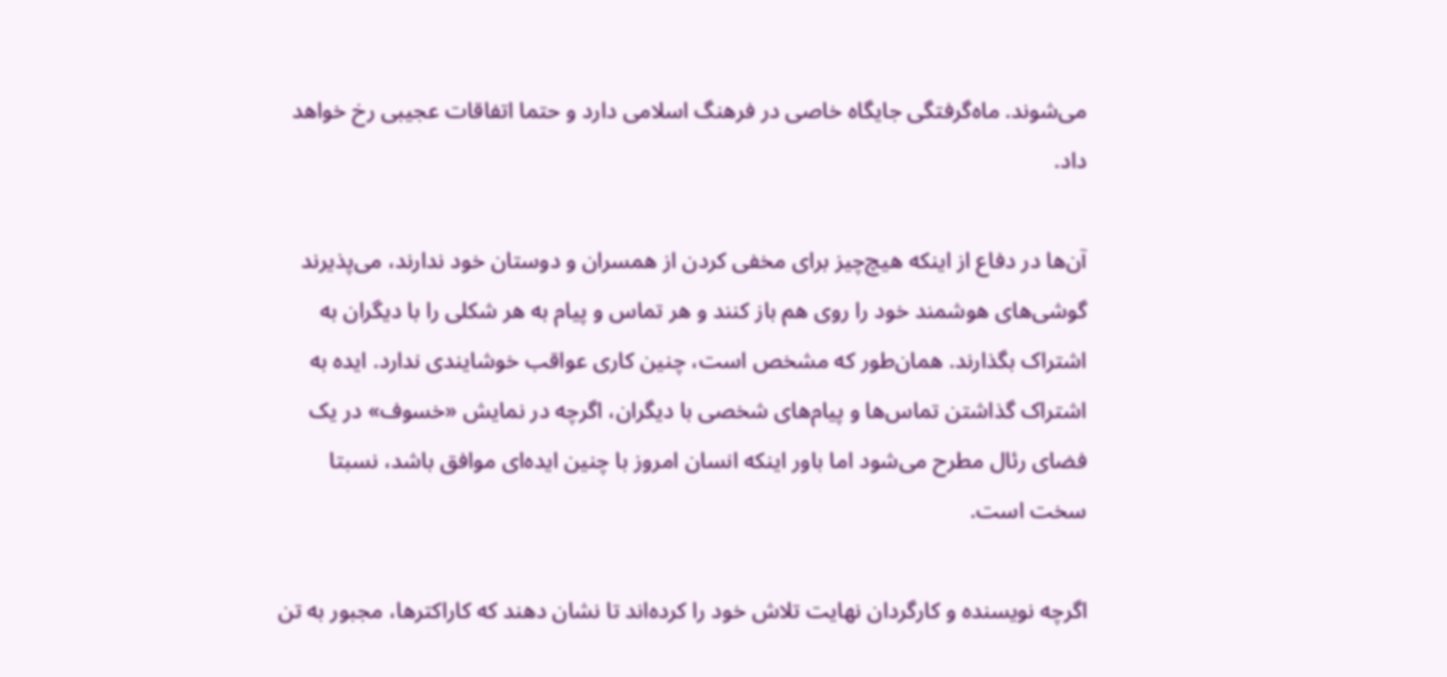می‌شوند. ماه‌گرفتگی جایگاه خاصی در فرهنگ اسلامی دارد و حتما اتفاقات عجیبی رخ خواهد داد.

آن‌ها در دفاع از اینکه هیچ‌چیز برای مخفی کردن از همسران و دوستان خود ندارند، می‌پذیرند گوشی‌های هوشمند خود را روی هم باز کنند و هر تماس و پیام به هر شکلی را با دیگران به اشتراک بگذارند. همان‌طور که مشخص است، چنین کاری عواقب خوشایندی ندارد. ایده به اشتراک گذاشتن تماس‌ها و پیام‌های شخصی با دیگران، اگرچه در نمایش «خسوف» در یک فضای رئال مطرح می‌شود اما باور اینکه انسان امروز با چنین ایده‌ای موافق باشد، نسبتا سخت است.

اگرچه نویسنده و کارگردان نهایت تلاش خود را کرده‌اند تا نشان دهند که کاراکترها، مجبور به تن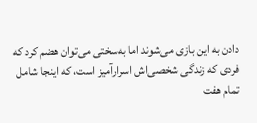دادن به این بازی می‌شوند اما به‌سختی می‌توان هضم کرد که فردی که زندگی شخصی‌اش اسرارآمیز است، که اینجا شامل تمام هفت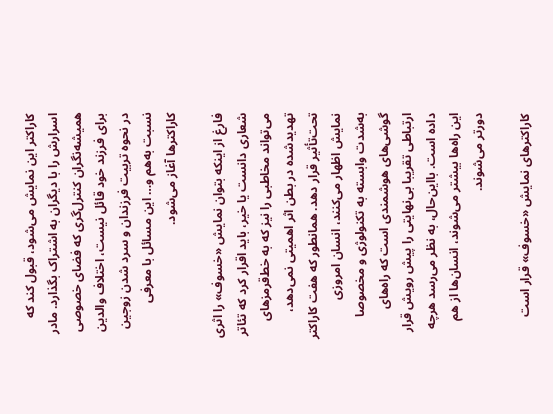کاراکتر این نمایش می‌شود، قبول کند که اسرارش را با دیگران به اشتراک بگذارد. مادر همیشه‌نگران کنترل‌گری که فضای خصوصی برای فرزند خود قائل نیست، اختلاف والدین در نحوه تربیت فرزندان و سرد شدن زوجین نسبت‌ به‌هم و… این مسائل با معرفی کاراکترها آغاز می‌شود.

فارغ از اینکه بتوان نمایش «خسوف» را اثری شعاری دانست یا خیر، باید اقرار کرد که تئاتر می‌تواند مخاطبی را نیز که به خط‌قرمزهای تهدیدشده در بطن اثر اهمیتی نمی‌دهد، تحت‌تأثیر قرار دهد. همانطور که هفت کاراکتر نمایش اظهار می‌کنند، انسان امروزی به‌شدت وابسته به تکنولوژی و مخصوصا گوشی‌های هوشمندی است که راه‌های ارتباطی تقریبا بی‌نهایتی را پیش رویش قرار داده است. بااین‌حال، به نظر می‌رسد هرچه این راه‌ها بیشتر می‌شوند، انسان‌ها از هم دورتر می‌شوند.

کاراکترهای نمایش «خسوف» قرار است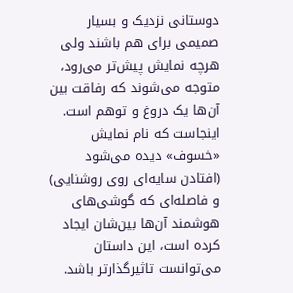دوستانی نزدیک و بسیار صمیمی برای هم باشند ولی هرچه نمایش پیش‌تر می‌رود، متوجه می‌شوند که رفاقت بین آن‌ها یک دروغ و توهم است. اینجاست که نام نمایش «خسوف» دیده می‌شود (افتادن سایه‌ای روی روشنایی) و فاصله‌ای که گوشی‌های هوشمند آن‌ها بین‌شان ایجاد کرده است، این داستان می‌توانست تاثیرگذارتر باشد.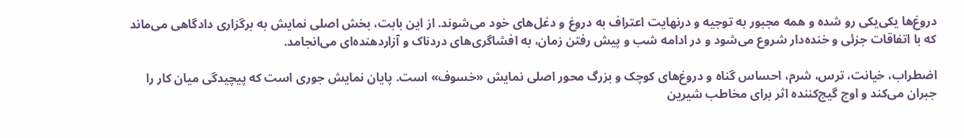دروغ‌ها یکی‌یکی رو شده و همه مجبور به توجیه و درنهایت اعتراف به دروغ و دغل‌های خود می‌شوند. از این بابت، بخش اصلی نمایش به برگزاری دادگاهی می‌ماند که با اتفاقات جزئی و خنده‌دار شروع می‌شود و در ادامه شب و پیش رفتن زمان، به افشاگری‌های دردناک و آزاردهنده‌ای می‌انجامد.

اضطراب، خیانت، ترس، شرم، احساس گناه و دروغ‌های کوچک و بزرگ محور اصلی نمایش «خسوف» است. پایان نمایش جوری است که پیچیدگی میان کار را جبران می‌کند و اوج گیج‌کننده اثر برای مخاطب شیرین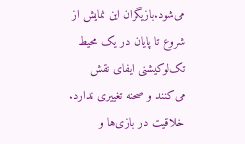می‌شود.بازیگران این نمایش از شروع تا پایان در یک محیط تک‌لوکیشنی ایفای نقش می‌کنند و صحنه تغییری ندارد. خلاقیت در بازی‌ها و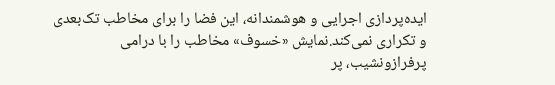ایده‌پردازی اجرایی و هوشمندانه، این فضا را برای مخاطب تک‌بعدی و تکراری نمی‌کند.نمایش «خسوف» مخاطب را با درامی پرفرازونشیب، پر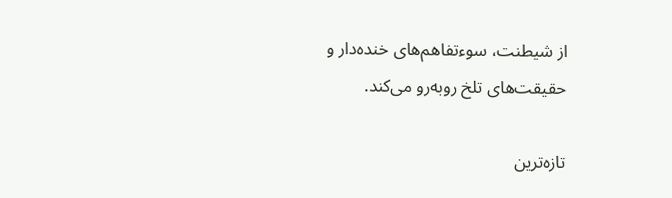از شیطنت، سوءتفاهم‌های خنده‌دار و حقیقت‌های تلخ رو‌به‌رو می‌کند.

تازه‌ترین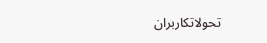تحولاتکاربران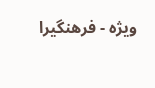ویژه - فرهنگیرا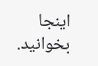اینجا بخوانید.